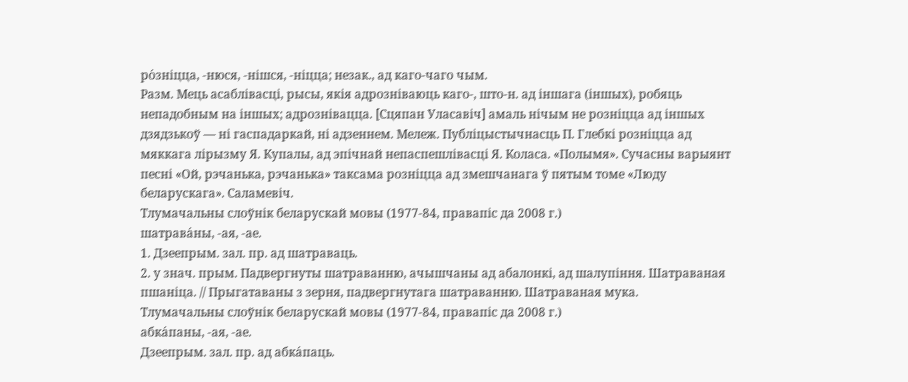ро́зніцца, ‑нюся, ‑нішся, ‑ніцца; незак., ад каго-чаго чым.
Разм. Мець асаблівасці, рысы, якія адрозніваюць каго‑, што‑н. ад іншага (іншых), робяць непадобным на іншых; адрознівацца. [Сцяпан Уласавіч] амаль нічым не розніцца ад іншых дзядзькоў — ні гаспадаркай, ні адзеннем. Мележ. Публіцыстычнасць П. Глебкі розніцца ад мяккага лірызму Я. Купалы, ад эпічнай непаспешлівасці Я. Коласа. «Полымя». Сучасны варыянт песні «Ой, рэчанька, рэчанька» таксама розніцца ад змешчанага ў пятым томе «Люду беларускага». Саламевіч.
Тлумачальны слоўнік беларускай мовы (1977-84, правапіс да 2008 г.)
шатрава́ны, ‑ая, ‑ае.
1. Дзеепрым. зал. пр. ад шатраваць.
2. у знач. прым. Падвергнуты шатраванню, ачышчаны ад абалонкі, ад шалупіння. Шатраваная пшаніца. // Прыгатаваны з зерня, падвергнутага шатраванню. Шатраваная мука.
Тлумачальны слоўнік беларускай мовы (1977-84, правапіс да 2008 г.)
абка́паны, ‑ая, ‑ае.
Дзеепрым. зал. пр. ад абка́паць.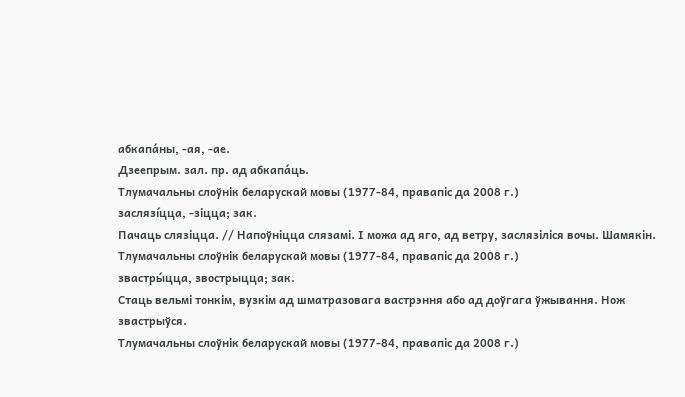абкапа́ны, ‑ая, ‑ае.
Дзеепрым. зал. пр. ад абкапа́ць.
Тлумачальны слоўнік беларускай мовы (1977-84, правапіс да 2008 г.)
заслязі́цца, ‑зіцца; зак.
Пачаць слязіцца. // Напоўніцца слязамі. І можа ад яго, ад ветру, заслязіліся вочы. Шамякін.
Тлумачальны слоўнік беларускай мовы (1977-84, правапіс да 2008 г.)
звастры́цца, звострыцца; зак.
Стаць вельмі тонкім, вузкім ад шматразовага вастрэння або ад доўгага ўжывання. Нож звастрыўся.
Тлумачальны слоўнік беларускай мовы (1977-84, правапіс да 2008 г.)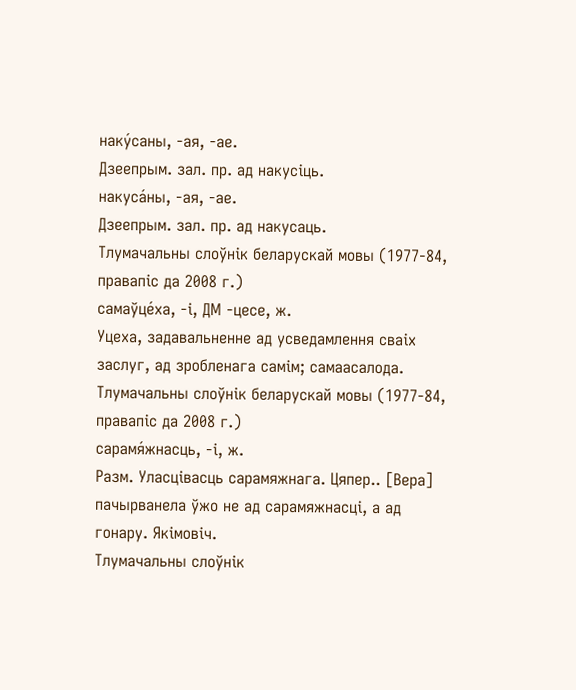наку́саны, ‑ая, ‑ае.
Дзеепрым. зал. пр. ад накусіць.
накуса́ны, ‑ая, ‑ае.
Дзеепрым. зал. пр. ад накусаць.
Тлумачальны слоўнік беларускай мовы (1977-84, правапіс да 2008 г.)
самаўце́ха, ‑і, ДМ ‑цесе, ж.
Уцеха, задавальненне ад усведамлення сваіх заслуг, ад зробленага самім; самаасалода.
Тлумачальны слоўнік беларускай мовы (1977-84, правапіс да 2008 г.)
сарамя́жнасць, ‑і, ж.
Разм. Уласцівасць сарамяжнага. Цяпер.. [Вера] пачырванела ўжо не ад сарамяжнасці, а ад гонару. Якімовіч.
Тлумачальны слоўнік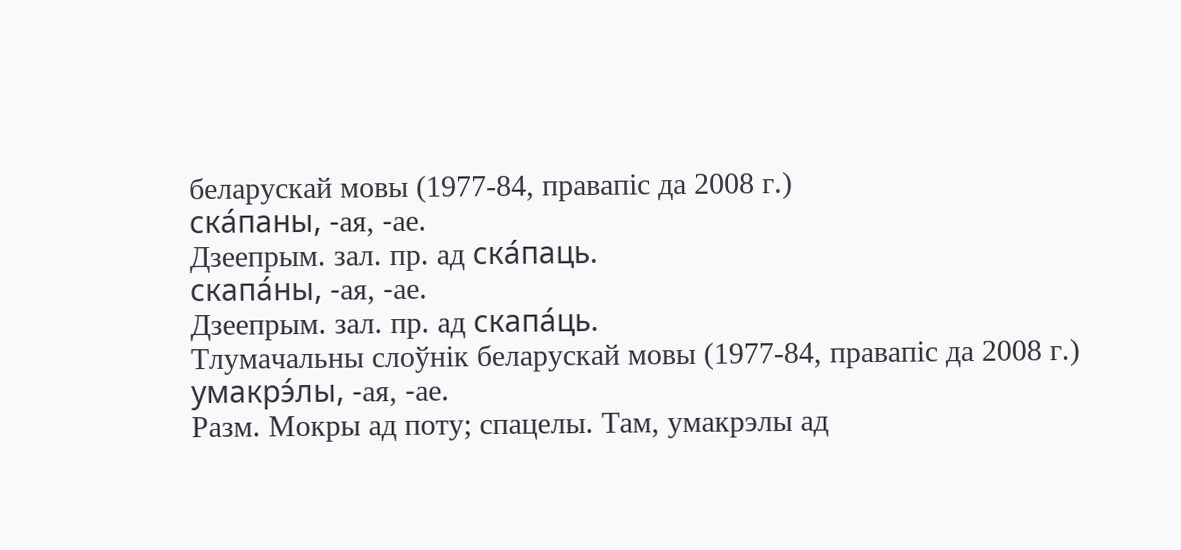беларускай мовы (1977-84, правапіс да 2008 г.)
ска́паны, ‑ая, ‑ае.
Дзеепрым. зал. пр. ад ска́паць.
скапа́ны, ‑ая, ‑ае.
Дзеепрым. зал. пр. ад скапа́ць.
Тлумачальны слоўнік беларускай мовы (1977-84, правапіс да 2008 г.)
умакрэ́лы, ‑ая, ‑ае.
Разм. Мокры ад поту; спацелы. Там, умакрэлы ад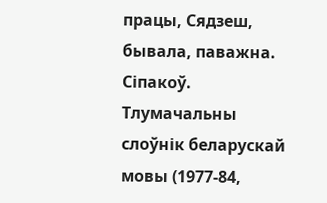працы, Сядзеш, бывала, паважна. Сіпакоў.
Тлумачальны слоўнік беларускай мовы (1977-84,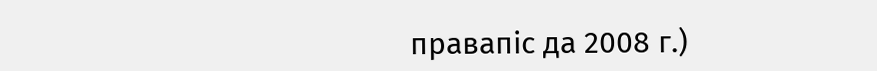правапіс да 2008 г.)